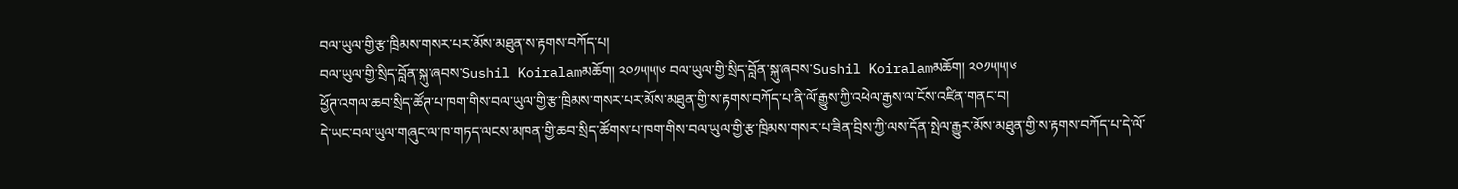བལ་ཡུལ་གྱི་རྩ་ཁྲིམས་གསར་པར་མོས་མཐུན་ས་རྟགས་བཀོད་པ།
བལ་ཡུལ་གྱི་སྲིད་བློན་སྐུ་ཞབས་Sushil Koiralamམཆོག། ༢༠༡༥།༥།༦ བལ་ཡུལ་གྱི་སྲིད་བློན་སྐུ་ཞབས་Sushil Koiralamམཆོག། ༢༠༡༥།༥།༦
ཕྱོཊ་འགལ་ཆབ་སྲིད་ཚོཊ་པ་ཁག་གིས་བལ་ཡུལ་གྱི་རྩ་ཁྲིམས་གསར་པར་མོས་མཐུན་གྱི་ས་རྟགས་བཀོད་པ་ནི་ལོ་རྒྱུས་ཀྱི་འཕེལ་རྒྱས་ལ་ངོས་འཛིན་གནང་བ།
དེ་ཡང་བལ་ཡུལ་གཞུང་ལ་ཁ་གཏད་ལངས་མཁན་གྱི་ཆབ་སྲིད་ཚོགས་པ་ཁག་གིས་བལ་ཡུལ་གྱི་རྩ་ཁྲིམས་གསར་པ་ཟིན་བྲིས་ཀྱི་ལས་དོན་སྤེལ་རྒྱུར་མོས་མཐུན་གྱི་ས་རྟགས་བཀོད་པ་དེ་ལོ་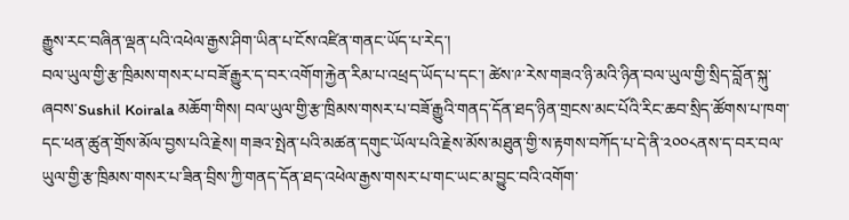རྒྱུས་རང་བཞིན་ལྡན་པའི་འཕེལ་རྒྱས་ཤིག་ཡིན་པ་ངོས་འཛིན་གནང་ཡོད་པ་རེད་།
བལ་ཡུལ་གྱི་རྩ་ཁྲིམས་གསར་པ་བཟོ་རྒྱུར་ད་བར་འགོག་རྐྱེན་རིམ་པ་འཕྲད་ཡོད་པ་དང་། ཚེས་༩་རེས་གཟའ་ཉི་མའི་ཉིན་བལ་ཡུལ་གྱི་སྲིད་བློན་སྐུ་ཞབས་Sushil Koirala མཆོག་གིས། བལ་ཡུལ་གྱི་རྩ་ཁྲིམས་གསར་པ་བཟོ་རྒྱུའི་གནད་དོན་ཐད་ཉིན་གྲངས་མང་པོའི་རིང་ཆབ་སྲིད་ཚོགས་པ་ཁག་དང་ཕན་ཚུན་གྲོས་མོལ་བྱས་པའི་རྗེས། གཟའ་སྤེན་པའི་མཚན་དགུང་ཡོལ་པའི་རྗེས་མོས་མཐུན་གྱི་ས་རྟགས་བཀོད་པ་དེ་ནི་༢༠༠༨ནས་ད་བར་བལ་ཡུལ་གྱི་རྩ་ཁྲིམས་གསར་པ་ཟིན་བྲིས་ཀྱི་གནད་དོན་ཐད་འཕེལ་རྒྱས་གསར་པ་གང་ཡང་མ་བྱུང་བའི་འགོག་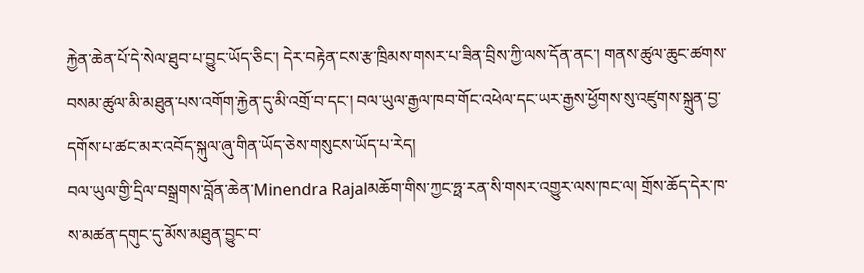རྐྱེན་ཆེན་པོ་དེ་སེལ་ཐུབ་པ་བྱུང་ཡོད་ཅིང་། དེར་བརྟེན་ངས་རྩ་ཁྲིམས་གསར་པ་ཟིན་བྲིས་ཀྱི་ལས་དོན་ནང་། གནས་ཚུལ་ཆུང་ཚགས་བསམ་ཚུལ་མི་མཐུན་པས་འགོག་རྐྱེན་དུ་མི་འགྲོ་བ་དང་། བལ་ཡུལ་རྒྱལ་ཁབ་གོང་འཕེལ་དང་ཡར་རྒྱས་ཕྱོགས་སུ་འཛུགས་སྐྲུན་བྱ་དགོས་པ་ཚང་མར་འབོད་སྐུལ་ཞུ་གིན་ཡོད་ཅེས་གསུངས་ཡོད་པ་རེད།
བལ་ཡུལ་གྱི་དྲིལ་བསྒྲགས་བློན་ཆེན་Minendra Rajalམཆོག་གིས་ཀྱང་ཧྥ་རན་སི་གསར་འགྱུར་ལས་ཁང་ལ། གྲོས་ཆོད་དེར་ཁ་ས་མཚན་དགུང་དུ་མོས་མཐུན་བྱུང་བ་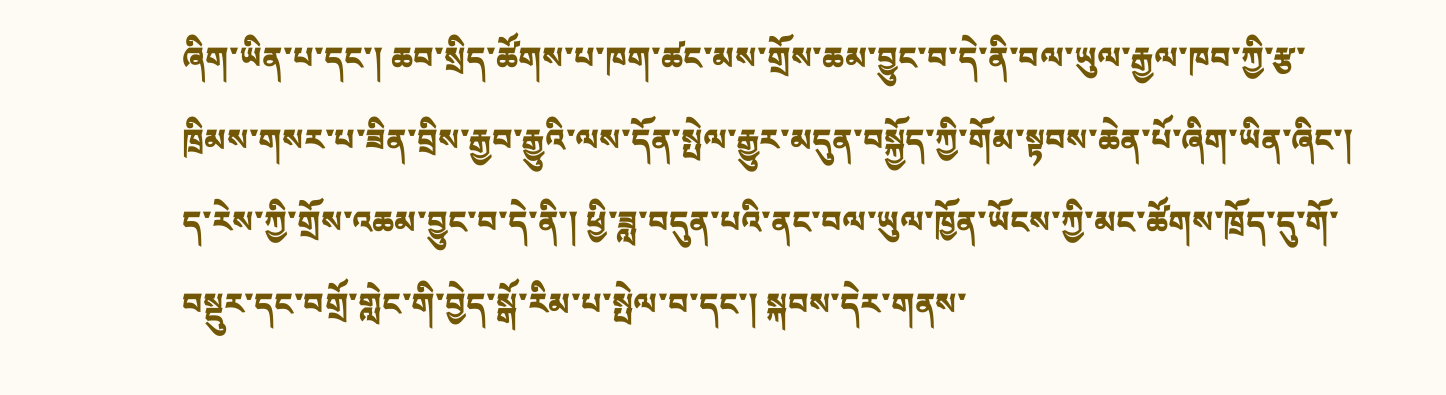ཞིག་ཡིན་པ་དང་། ཆབ་སྲིད་ཚོགས་པ་ཁག་ཚང་མས་གྲོས་ཆམ་བྱུང་བ་དེ་ནི་བལ་ཡུལ་རྒྱལ་ཁབ་ཀྱི་རྩ་ཁྲིམས་གསར་པ་ཟིན་བྲིས་རྒྱབ་རྒྱུའི་ལས་དོན་སྤེལ་རྒྱུར་མདུན་བསྐྱོད་ཀྱི་གོམ་སྟབས་ཆེན་པོ་ཞིག་ཡིན་ཞིང་། ད་རེས་ཀྱི་གྲོས་འཆམ་བྱུང་བ་དེ་ནི་། ཕྱི་ཟླ་བདུན་པའི་ནང་བལ་ཡུལ་ཁྱོན་ཡོངས་ཀྱི་མང་ཚོགས་ཁྲོད་དུ་གོ་བསྡུར་དང་བགྲོ་གླེང་གི་བྱེད་སྒོ་རིམ་པ་སྤེལ་བ་དང་། སྐབས་དེར་གནས་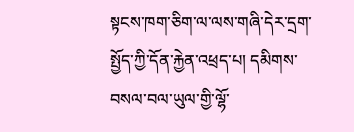སྟངས་ཁག་ཅིག་ལ་ལས་གཞི་དེར་དྲག་སྤྱོད་ཀྱི་དོན་རྐྱེན་འཕྲད་པ། དམིགས་བསལ་བལ་ཡུལ་གྱི་ལྷོ་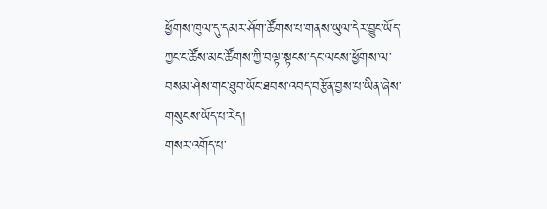ཕྱོགས་ཁུལ་དུ་དམར་ཤོག་ཚོགས་པ་གནས་ཡུལ་དེར་བྱུང་ཡོད་ཀྱང་ང་ཚོས་མང་ཚོགས་ཀྱི་བལྟ་སྟངས་དང་ལངས་ཕྱོགས་ལ་བསམ་ཤེས་གང་ཐུབ་ཡོང་ཐབས་འབད་བརྩོན་བྱས་པ་ཡིན་ཞེས་གསུངས་ཡོད་པ་རེད།
གསར་འགོད་པ་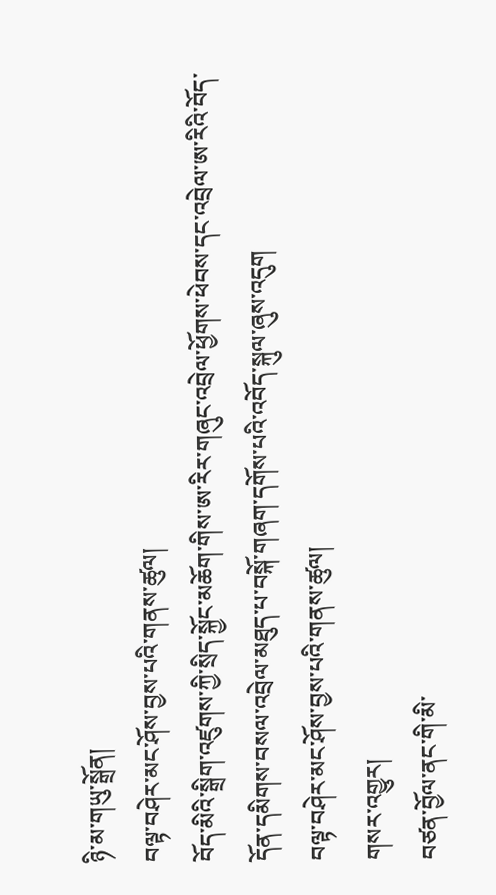ཉི་མ་གཡུ་སྒྲོན།
བལྟ་བཤེར་མང་ཤོས་བྱས་པའི་གནས་ཚུལ།
བོད་མིའི་སྒྲིག་འཛུགས་ཀྱི་སྲིད་སྐྱོང་མཆོག་གིས་ཨ་རིར་གཞུང་འབྲེལ་ཕྱོགས་ཕེབས་དང་འབྲེལ་ཨ་རིའི་བོད་དོན་དམིགས་བསལ་འབྲེལ་མཐུད་པ་བསྐོ་གཞག་དགོས་པའི་འབོད་སྐུལ་ཞུས་འདུག
བལྟ་བཤེར་མང་ཤོས་བྱས་པའི་གནས་ཚུལ།
གསར་འགྱུར།
བཙན་བྱོལ་ནང་གི་མི་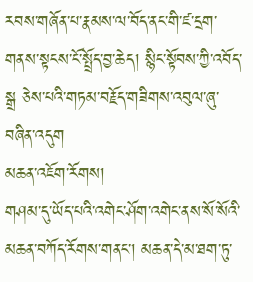རབས་གཞོན་པ་རྣམས་ལ་བོད་ནང་གི་ཛ་དྲག་གནས་སྟངས་ངོ་སྤྲོད་བྱ་ཆེད། སྙིང་སྟོབས་ཀྱི་འབོད་སྒྲ ཅེས་པའི་གཏམ་བརྗོད་གཟིགས་འབུལ་ཞུ་བཞིན་འདུག
མཆན་འཇོག་རོགས།
གཤམ་དུ་ཡོད་པའི་འགེང་ཤོག་འགེང་ནས་སོ་སོའི་མཆན་བཀོད་རོགས་གནང་། མཆན་དེ་མ་ཐག་ཏུ་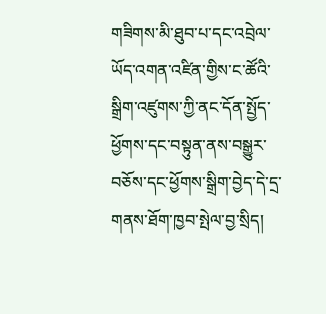གཟིགས་མི་ཐུབ་པ་དང་འབྲེལ་ཡོད་འགན་འཛིན་གྱིས་ང་ཚོའི་སྒྲིག་འཛུགས་ཀྱི་ནང་དོན་སྤྱོད་ཕྱོགས་དང་བསྟུན་ནས་བསྒྱུར་བཅོས་དང་ཕྱོགས་སྒྲིག་བྱེད་དེ་དྲ་གནས་ཐོག་ཁྱབ་སྤེལ་བྱ་སྲིད།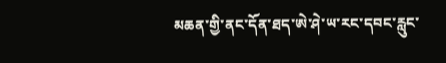མཆན་གྱི་ནང་དོན་ཐད་ཨེ་ཤེ་ཡ་རང་དབང་རླུང་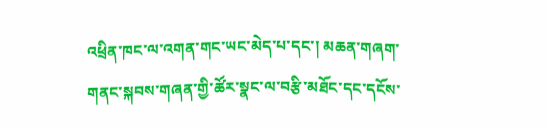འཕྲིན་ཁང་ལ་འགན་གང་ཡང་མེད་པ་དང་། མཆན་གཞག་གནང་སྐབས་གཞན་གྱི་ཚོར་སྣང་ལ་བརྩི་མཐོང་དང་དངོས་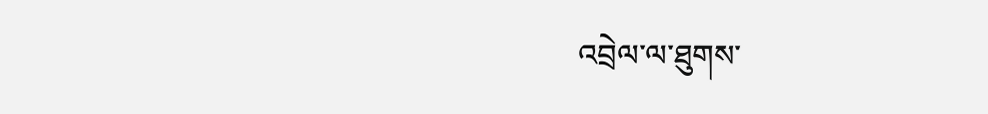འབྲེལ་ལ་ཐུགས་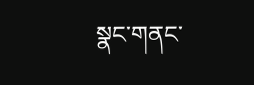སྣང་གནང་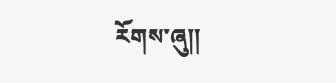རོགས་ཞུ༎